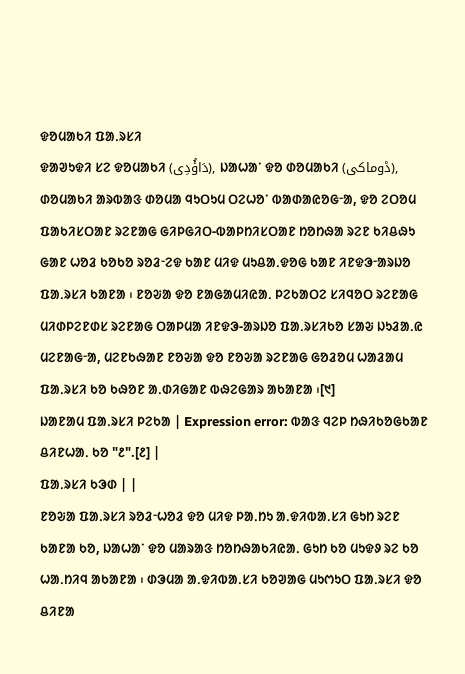ᱫᱚᱢᱟᱠᱤ ᱯᱟᱹᱨᱥᱤ
ᱫᱟᱣᱩᱫᱤ ᱥᱮ ᱫᱚᱢᱟᱠᱤ (دَاؤُدِی), ᱡᱟᱦᱟᱸ ᱫᱚ ᱰᱚᱢᱟᱠᱤ (ڈوماکی), ᱰᱚᱢᱟᱠᱤ ᱟᱨᱵᱟᱝ ᱰᱚᱢᱟ ᱧᱩᱛᱩᱢ ᱛᱮᱦᱚᱸ ᱵᱟᱰᱟᱭᱚᱜᱼᱟ, ᱫᱚ ᱮᱛᱚᱢ ᱯᱟᱠᱤᱥᱛᱟᱱ ᱨᱮᱱᱟᱜ ᱜᱤᱞᱜᱤᱛ-ᱵᱟᱞᱴᱤᱥᱛᱟᱱ ᱴᱚᱴᱷᱟ ᱨᱮᱱ ᱠᱤᱪᱷᱩ ᱜᱟᱱ ᱦᱚᱲ ᱠᱚᱠᱚ ᱨᱚᱲᱼᱮᱫ ᱠᱟᱱ ᱢᱤᱫ ᱢᱩᱪᱟᱹᱫᱚᱜ ᱠᱟᱱ ᱤᱱᱫᱳᱼᱟᱨᱡᱚ ᱯᱟᱹᱨᱥᱤ ᱠᱟᱱᱟ ᱾ ᱱᱚᱶᱟ ᱫᱚ ᱱᱟᱜᱟᱢᱤᱭᱟᱹ ᱞᱮᱠᱟᱛᱮ ᱥᱤᱧᱚᱛ ᱨᱮᱱᱟᱜ ᱢᱤᱰᱞᱮᱱᱰᱥ ᱨᱮᱱᱟᱜ ᱛᱟᱞᱢᱟ ᱤᱱᱫᱳ-ᱟᱨᱡᱚ ᱯᱟᱹᱨᱥᱤᱠᱚ ᱥᱟᱶ ᱡᱩᱲᱟᱹᱭ ᱢᱮᱱᱟᱜᱼᱟ, ᱢᱮᱱᱠᱷᱟᱱ ᱱᱚᱶᱟ ᱫᱚ ᱱᱚᱶᱟ ᱨᱮᱱᱟᱜ ᱜᱚᱲᱚᱢ ᱦᱟᱲᱟᱢ ᱯᱟᱹᱨᱥᱤ ᱠᱚ ᱠᱷᱚᱱ ᱟᱹᱰᱤᱜᱟᱱ ᱵᱷᱮᱜᱟᱨ ᱟᱠᱟᱱᱟ ᱾[᱑]
ᱡᱟᱱᱟᱢ ᱯᱟᱹᱨᱥᱤ ᱞᱮᱠᱟ | Expression error: ᱵᱟᱝ ᱧᱮᱞ ᱴᱷᱤᱠᱚᱜᱠᱟᱱ ᱪᱤᱱᱦᱟᱹ ᱠᱚ "᱒".[᱒] |
ᱯᱟᱹᱨᱥᱤ ᱠᱳᱰ | |
ᱱᱚᱶᱟ ᱯᱟᱹᱨᱥᱤ ᱨᱚᱲᱼᱦᱚᱲ ᱫᱚ ᱢᱤᱫ ᱞᱟᱹᱴᱩ ᱟᱹᱫᱤᱵᱟᱹᱥᱤ ᱜᱩᱴ ᱨᱮᱱ ᱠᱟᱱᱟ ᱠᱚ, ᱡᱟᱦᱟᱸ ᱫᱚ ᱢᱟᱨᱟᱝ ᱴᱚᱴᱷᱟᱠᱤᱭᱟᱹ ᱜᱩᱴ ᱠᱚ ᱢᱩᱫᱽ ᱨᱮ ᱠᱚ ᱦᱟᱹᱴᱤᱧ ᱟᱠᱟᱱᱟ ᱾ ᱰᱳᱢᱟ ᱟᱹᱫᱤᱵᱟᱹᱥᱤ ᱠᱚᱣᱟᱜ ᱢᱩᱬᱩᱛ ᱯᱟᱹᱨᱥᱤ ᱫᱚ ᱪᱤᱱᱟ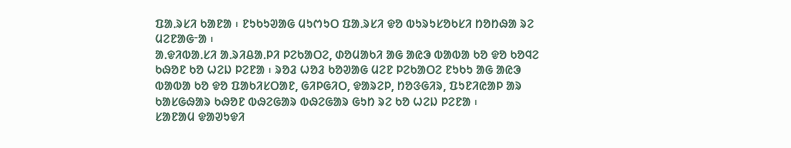ᱯᱟᱹᱨᱥᱤ ᱠᱟᱱᱟ ᱾ ᱱᱩᱠᱩᱣᱟᱜ ᱢᱩᱬᱩᱛ ᱯᱟᱹᱨᱥᱤ ᱫᱚ ᱵᱩᱨᱩᱥᱚᱠᱥᱤ ᱴᱚᱴᱷᱟ ᱨᱮ ᱢᱮᱱᱟᱜᱼᱟ ᱾
ᱟᱹᱫᱤᱵᱟᱹᱥᱤ ᱟᱹᱨᱤᱪᱟᱹᱞᱤ ᱞᱮᱠᱟᱛᱮ, ᱰᱚᱢᱟᱠᱤ ᱟᱜ ᱟᱭᱳ ᱵᱟᱵᱟ ᱠᱚ ᱫᱚ ᱠᱚᱧᱮ ᱠᱷᱚᱱ ᱠᱚ ᱦᱮᱡ ᱞᱮᱱᱟ ᱾ ᱨᱚᱲ ᱦᱚᱲ ᱠᱚᱣᱟᱜ ᱢᱮᱱ ᱞᱮᱠᱟᱛᱮ ᱱᱩᱠᱩ ᱟᱜ ᱟᱭᱳ ᱵᱟᱵᱟ ᱠᱚ ᱫᱚ ᱯᱟᱠᱤᱥᱛᱟᱱ, ᱜᱤᱞᱜᱤᱛ, ᱫᱟᱨᱮᱞ, ᱴᱚᱝᱜᱤᱨ, ᱯᱩᱱᱤᱭᱟᱞ ᱟᱨ ᱠᱟᱥᱜᱷᱟᱨ ᱠᱷᱚᱱ ᱵᱷᱮᱜᱟᱨ ᱵᱷᱮᱜᱟᱨ ᱜᱩᱴ ᱨᱮ ᱠᱚ ᱦᱮᱡ ᱞᱮᱱᱟ ᱾
ᱥᱟᱱᱟᱢ ᱫᱟᱣᱩᱫᱤ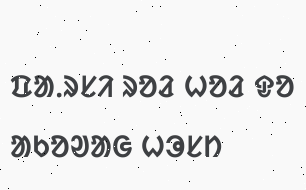ᱯᱟᱹᱨᱥᱤ ᱨᱚᱲ ᱦᱚᱲ ᱫᱚ ᱟᱠᱚᱣᱟᱜ ᱦᱳᱥᱴ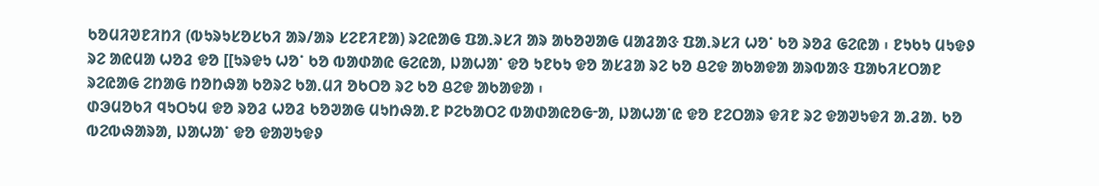ᱠᱚᱢᱤᱣᱱᱤᱴᱤ (ᱵᱩᱨᱩᱥᱚᱥᱠᱤ ᱟᱨ/ᱟᱨ ᱥᱮᱱᱤᱱᱟ) ᱨᱮᱭᱟᱜ ᱯᱟᱹᱨᱥᱤ ᱟᱨ ᱟᱠᱚᱣᱟᱜ ᱢᱟᱲᱟᱝ ᱯᱟᱹᱨᱥᱤ ᱦᱚᱸ ᱠᱚ ᱨᱚᱲ ᱜᱮᱭᱟ ᱾ ᱱᱩᱠᱩ ᱢᱩᱫᱽ ᱨᱮ ᱟᱭᱢᱟ ᱦᱚᱲ ᱫᱚ [[ᱩᱨᱫᱩ ᱦᱚᱸ ᱠᱚ ᱵᱟᱰᱟᱭ ᱜᱮᱭᱟ, ᱡᱟᱦᱟᱸ ᱫᱚ ᱩᱱᱠᱩ ᱫᱚ ᱟᱥᱲᱟ ᱨᱮ ᱠᱚ ᱪᱮᱫ ᱟᱠᱟᱫᱟ ᱟᱨᱵᱟᱝ ᱯᱟᱠᱤᱥᱛᱟᱱ ᱨᱮᱭᱟᱜ ᱮᱴᱟᱜ ᱴᱚᱴᱷᱟ ᱠᱚᱨᱮ ᱠᱟᱹᱢᱤ ᱚᱠᱛᱚ ᱨᱮ ᱠᱚ ᱪᱮᱫ ᱟᱠᱟᱫᱟ ᱾
ᱰᱳᱢᱚᱠᱤ ᱧᱩᱛᱩᱢ ᱫᱚ ᱨᱚᱲ ᱦᱚᱲ ᱠᱚᱣᱟᱜ ᱢᱩᱴᱷᱟᱹᱱ ᱞᱮᱠᱟᱛᱮ ᱵᱟᱰᱟᱭᱚᱜᱼᱟ, ᱡᱟᱦᱟᱸᱭ ᱫᱚ ᱱᱮᱛᱟᱨ ᱫᱤᱱ ᱨᱮ ᱫᱟᱣᱩᱫᱤ ᱟᱹᱲᱟᱹ ᱠᱚ ᱵᱮᱵᱷᱟᱨᱟ, ᱡᱟᱦᱟᱸ ᱫᱚ ᱫᱟᱣᱩᱫᱽ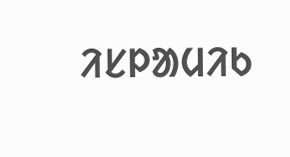ᱤᱥᱞᱟᱢᱤᱠ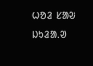ᱦᱚᱲ ᱥᱟᱶ ᱡᱩᱲᱟᱹᱣ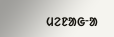ᱢᱮᱱᱟᱜᱼᱟ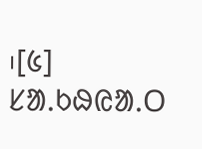᱾[᱕]
ᱥᱟᱹᱠᱷᱭᱟᱹᱛ